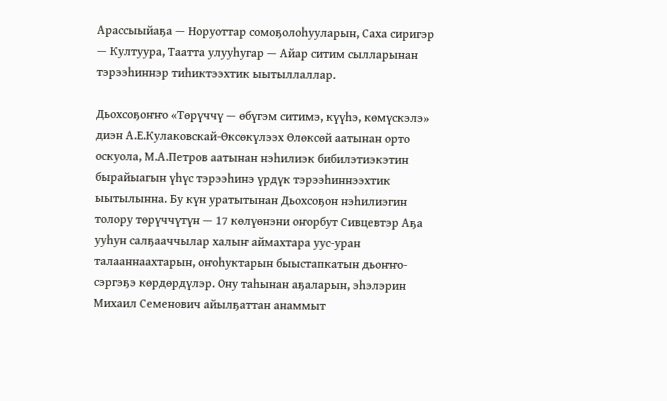Арассыыйаҕа — Норуоттар сомоҕолоһууларын, Саха сиригэр — Култуура, Таатта улууһугар — Айар ситим сылларынан тэрээһиннэр тиһиктээхтик ыытыллаллар.

Дьохсоҕоҥҥо «Төрүччү — өбүгэм ситимэ, күүһэ, көмүскэлэ» диэн А.Е.Кулаковскай-Өксөкүлээх Өлөксөй аатынан орто оскуола, М.А.Петров аатынан нэһилиэк бибилэтиэкэтин бырайыагын үһүс тэрээһинэ үрдүк тэрээһиннээхтик ыытылынна. Бу күн уратытынан Дьохсоҕон нэһилиэгин толору төрүччүтүн — 17 көлүөнэни оҥорбут Сивцевтэр Аҕа ууһун салҕааччылар халыҥ аймахтара уус-уран талааннаахтарын, оҥоһуктарын быыстапкатын дьоҥҥо-сэргэҕэ көрдөрдүлэр. Ону таһынан аҕаларын, эһэлэрин Михаил Семенович айылҕаттан анаммыт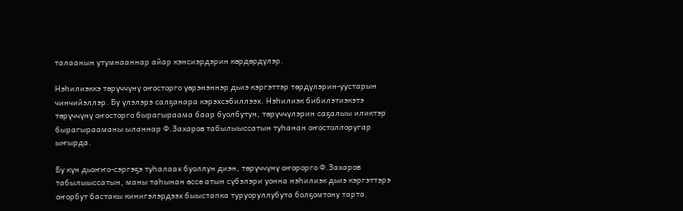талаанын утумнааннар айар кэнсиэрдэрин көрдөрдүлэр.

Нэһилиэккэ төрүччүнү оҥосторго үөрэнэннэр дьиэ кэргэттэр төрдүлэрин-уустарын чинчийэллэр. Бу үлэлэрэ салҕанара кэрэхсэбиллээх. Нэһилиэк бибилэтиэкэтэ төрүччүнү оҥосторго бырагыраама баар буолбутун, төрүччүлэрин саҕалыы иликтэр бырагырааманы ыланнар Ф.Захаров табылыыссатын туһанан оҥостоллоругар ыҥырда.

Бу күн дьоҥҥо-сэргэҕэ туһалаах буоллун диэн, төрүччүнү оҥорорго Ф.Захаров табылыыссатын, маны таһынан өссө атын сүбэлэри уонна нэһилиэк дьиэ кэргэттэрэ оҥорбут бастакы кинигэлэрдээх быыстапка туруоруллубута болҕомтону тарта.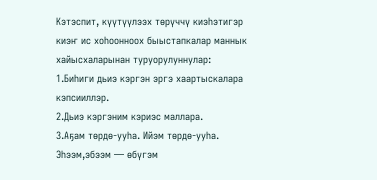Кэтэспит, күүтүүлээх төрүччү киэһэтигэр киэҥ ис хоһоонноох быыстапкалар маннык хайысхаларынан туруорулуннулар:
1.Биһиги дьиэ кэргэн эргэ хаартыскалара кэпсииллэр.
2.Дьиэ кэргэним кэриэс маллара.
3.Аҕам төрдө-ууһа. Ийэм төрдө-ууһа. Эһээм,эбээм — өбүгэм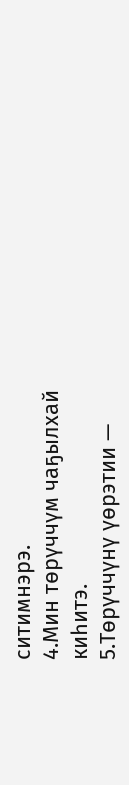ситимнэрэ.
4.Мин төрүччүм чаҕылхай киһитэ.
5.Төрүччүнү үөрэтии —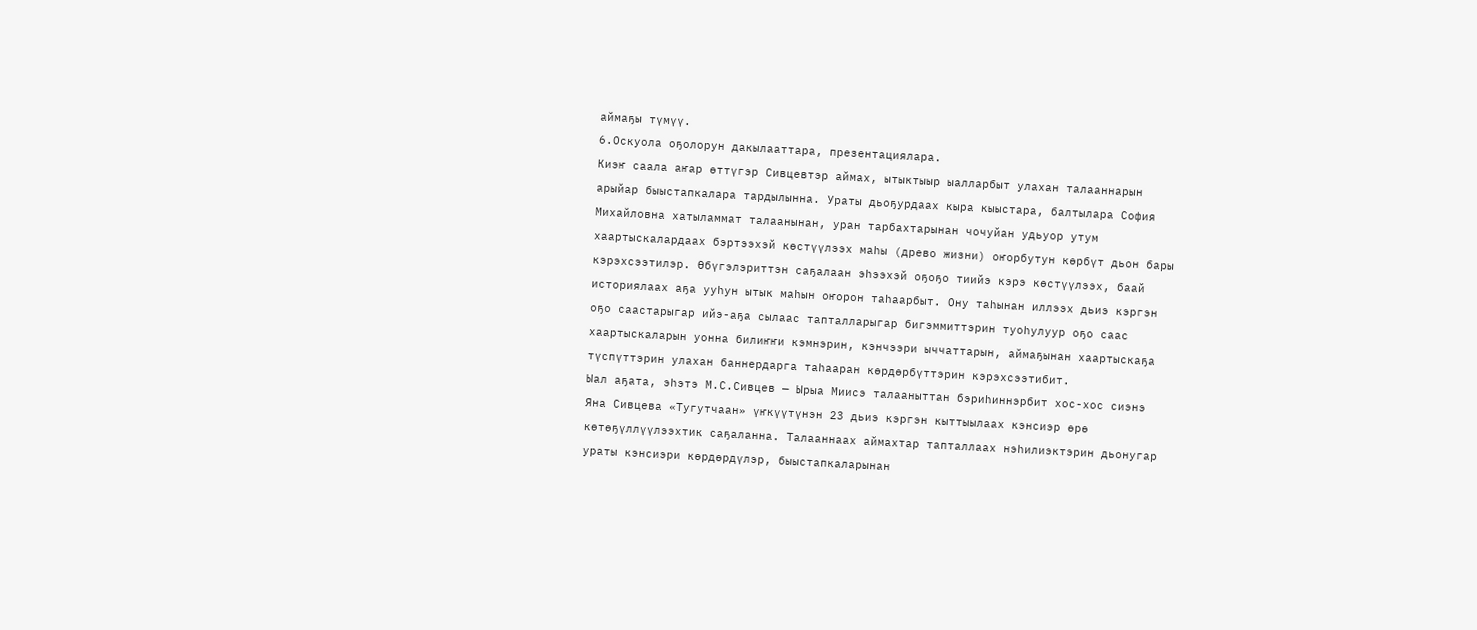аймаҕы түмүү.
6.Оскуола оҕолорун дакылааттара, презентациялара.
Киэҥ саала аҥар өттүгэр Сивцевтэр аймах, ытыктыыр ыалларбыт улахан талааннарын арыйар быыстапкалара тардылынна. Ураты дьоҕурдаах кыра кыыстара, балтылара София Михайловна хатыламмат талаанынан, уран тарбахтарынан чочуйан удьуор утум хаартыскалардаах бэртээхэй көстүүлээх маһы (древо жизни) оҥорбутун көрбүт дьон бары кэрэхсээтилэр. Өбүгэлэриттэн саҕалаан эһээхэй оҕоҕо тиийэ кэрэ көстүүлээх, баай историялаах аҕа ууһун ытык маһын оҥорон таһаарбыт. Ону таһынан иллээх дьиэ кэргэн оҕо саастарыгар ийэ-аҕа сылаас тапталларыгар бигэммиттэрин туоһулуур оҕо саас хаартыскаларын уонна билиҥҥи кэмнэрин, кэнчээри ыччаттарын, аймаҕынан хаартыскаҕа түспүттэрин улахан баннердарга таһааран көрдөрбүттэрин кэрэхсээтибит.
Ыал аҕата, эһэтэ М.С.Сивцев — Ырыа Миисэ талааныттан бэриһиннэрбит хос-хос сиэнэ Яна Сивцева «Тугутчаан» үҥкүүтүнэн 23 дьиэ кэргэн кыттыылаах кэнсиэр өрө көтөҕүллүүлээхтик саҕаланна. Талааннаах аймахтар тапталлаах нэһилиэктэрин дьонугар ураты кэнсиэри көрдөрдүлэр, быыстапкаларынан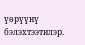үөрүүнү бэлэхтээтилэр.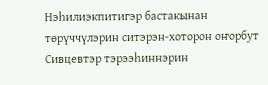Нэһилиэкпитигэр бастакынан төрүччүлэрин ситэрэн-хоторон оҥорбут Сивцевтэр тэрээһиннэрин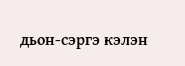дьон-сэргэ кэлэн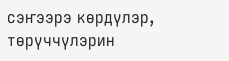сэҥээрэ көрдүлэр, төрүччүлэрин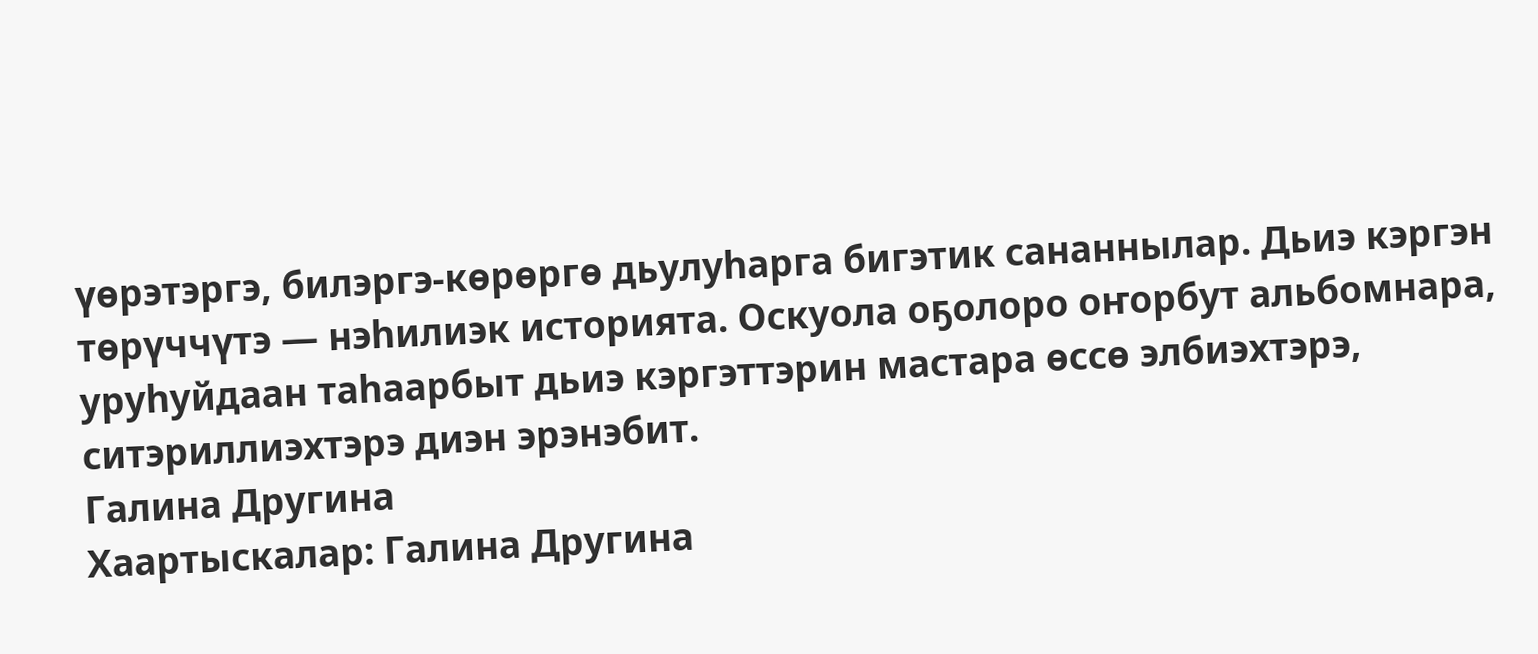үөрэтэргэ, билэргэ-көрөргө дьулуһарга бигэтик сананнылар. Дьиэ кэргэн төрүччүтэ — нэһилиэк историята. Оскуола оҕолоро оҥорбут альбомнара, уруһуйдаан таһаарбыт дьиэ кэргэттэрин мастара өссө элбиэхтэрэ, ситэриллиэхтэрэ диэн эрэнэбит.
Галина Другина
Хаартыскалар: Галина Другина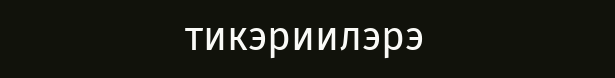тикэриилэрэ